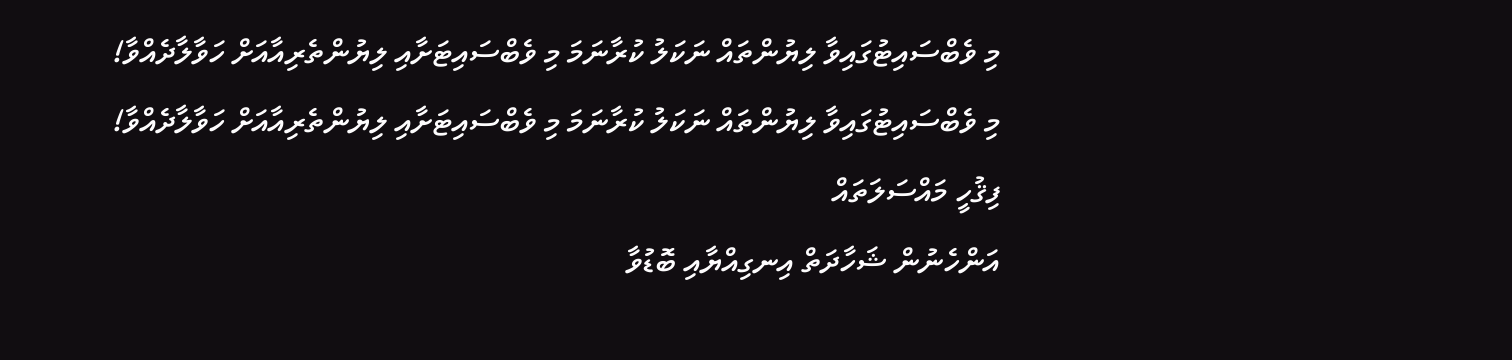މި ވެބްސައިޓުގައިވާ ލިޔުންތައް ނަކަލު ކުރާނަމަ މި ވެބްސައިޓަށާއި ލިޔުންތެރިއާއަށް ހަވާލާދެއްވާ!
މި ވެބްސައިޓުގައިވާ ލިޔުންތައް ނަކަލު ކުރާނަމަ މި ވެބްސައިޓަށާއި ލިޔުންތެރިއާއަށް ހަވާލާދެއްވާ!
ފިޤުހީ މައްސަލަތައް
އަންހެނުން ޝަހާދަތް އިނގިއްޔާއި ބޮޑުވާ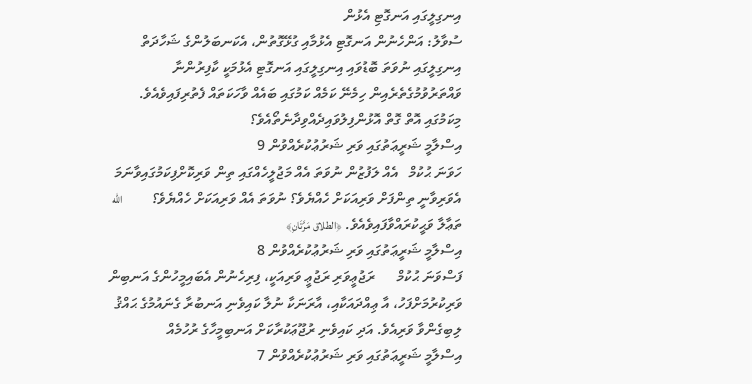އިނގިލީގައި އަނގޮޓި އެޅުން
ސުވާލު: އަންހެނުން އަނގޮޓި އެޅުމާއި ގުޅޭގޮތުން، އެކަނބަލުންގެ ޝަހާދަތް އިނގިލީގައި ނުވަތަ ބޮޑުވައި އިނގިލީގައި އަނގޮޓި އެޅުމަކީ ކާފިރުންނާ ވައްތަރުވުމުގެތެރެއިން ހިމެނޭ ކަމެއް ކަމުގައި ބައެއް ވާހަކަތައް ފެތުރިފައިވެއެވެ. މިކަމުގައި އޮތް ގޮތް އޮޅުންފިލުވައިދެއްވިދާނެތޯއެވެ؟
އިސްލާމީ ޝަރީޢަތުގައި ވަރި ޝަރުޢުކުރެއްވުން 9
ހަވަނަ ޙުކުމް   އެއް ލަފުޒުން ނުވަތަ އެއް މަޖުލީހެއްގައި ތިން ވަރިކޮށްފިކަމުގައިވާނަމަ އެވަރިވާނީ ތިންފަށް ވަރިއަކަށް ހެއްޔެވެ؟ ނުވަތަ އެއް ވަރިއަކަށް ހެއްޔެވެ؟        الله ތަޢާލާ ވަޙީކުރައްވާފައިވެއެވެ. ﴿الطلاق مَرَّتَانِ﴾
އިސްލާމީ ޝަރީޢަތުގައި ވަރި ޝަރުޢުކުރެއްވުން 8
ފަސްވަނަ ޙުކުމް      ރަޖުޢީވަރި ރަޖުޢީ ވަރިއަކީ، ފިރިހެނުން އެބައިމީހުންގެ އަނބިން ވަރިކުރުމަށްފަހު، އާ ޢިއްދައަކާއި، އާރަނަކާ ނުލާ ކައިވެނި އަނބުރާ ގެނައުމުގެ ޙައްޤު ލިބިގެންވާ ވަރިއެވެ. އަދި ކައިވެނި ރުޖޫޢަކުރާކަށް އަނބިމީހާގެ ރުހުމެއް
އިސްލާމީ ޝަރީޢަތުގައި ވަރި ޝަރުޢުކުރެއްވުން 7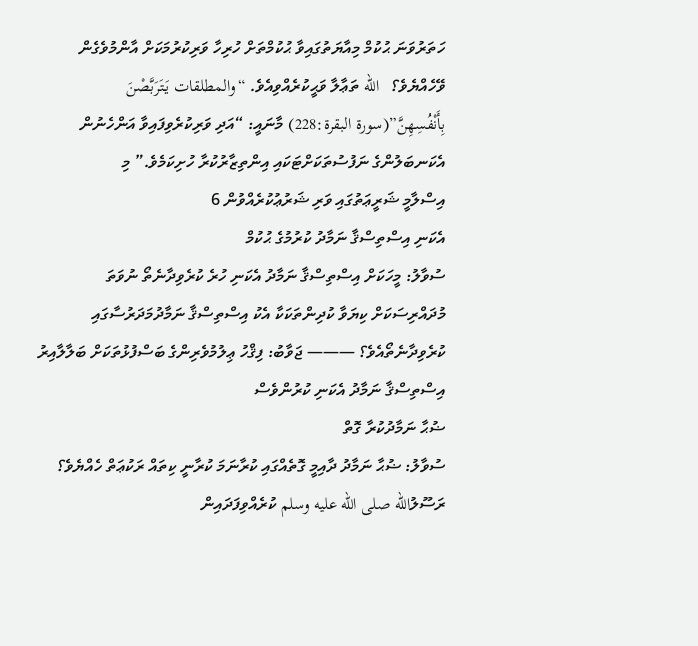ހަތަރުވަނަ ޙުކުމް މިއާޔަތުގައިވާ ޙުކުމްތަށް ހުރިހާ ވަރިކުރުމަކަށް އާންމުވެގެން ވޭހެއްޔެވެ؟   الله ތަޢާލާ ވަޙީކުރެއްވިއެވެ. “والمطلقات يَتَرَبَّصْنَ بِأَنْفُسِهِنَّ”(سورة البقرة:228) މާނައީ: “އަދި ވަރިކުރެވިފައިވާ އަންހެނުން އެކަނބަލުންގެ ނަފުސުތަކަށްޓަކައި އިންތިޒާރުކުރާ ހުށިކަމެވެ.” މި
އިސްލާމީ ޝަރީޢަތުގައި ވަރި ޝަރުޢުކުރެއްވުން 6
އެކަނި އިސްތިސްޤާ ނަމާދު ކުރުމުގެ ޙުކުމް
ސުވާލު: މީހަކަށް އިސްތިސްޤާ ނަމާދު އެކަނި ހުރެ ކުރެވިދާނެތޯ ނުވަތަ މުދައްރިސަކަށް ކިޔަވާ ކުދިންތަކަކާ އެކު އިސްތިސްޤާ ނަމާދުމަދަރުސާގައި ކުރެވިދާނެތޯއެވެ؟ ——— ޖަވާބު: ފިޤްހު ޢިލުމުވެރިންގެ ބަސްފުޅުތަކަށް ބަލާލާއިރު އިސްތިސްޤާ ނަމާދު އެކަނި ކުރުންވެސް
ޟުޙާ ނަމާދުކުރާ ގޮތް
ސުވާލު: ޟުޙާ ނަމާދު ދާއިމީ ގޮތެއްގައި ކުރާނަމަ ކުރާނީ ކިތައް ރަކުޢަތް ހެއްޔެވެ؟ ރަސޫލުالله صلى الله عليه وسلم ކުރެއްވިފަދައިން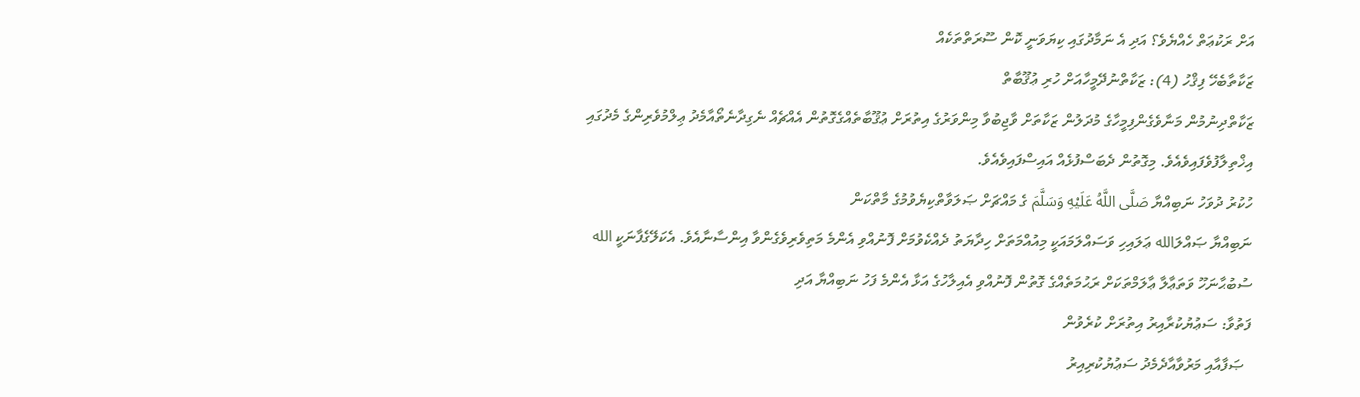އަށް ރަކުޢަތް ހެއްޔެވެ؟ އަދި އެ ނަމާދުގައި ކިޔަވަނީ ކޮން ސޫރަތްތަކެއް
ޒަކާތާބެހޭ ފިޤްހު (4): ޒަކާތްނުދޭމީހާއަށް ހުރި ޢުޤޫބާތް
ޒަކާތްދިނުމުން މަނާވެގެންފިމީހާގެ މުދަލުން ޒަކާތަށް ވާޖިބުވާ މިންވަރުގެ އިތުރަށް ޢުޤޫބާތެއްގެގޮތުން އެއްޗެއް ނެގިދާނެތޯއާމެދު ޢިލްމުވެރިންގެ މެދުގައި އިޚްތިލާފުވެފައިވެއެވެ. މިގޮތުން ދެބަސްފުޅެއް އައިސްފައިވެއެވެ.
ހުކުރު ދުވަހު ނަބިއްޔާ صَلَّى اللَّهُ عَلَيْهِ وَسَلَّمَ ގެ މައްޗަށް ޞަލަވާތްކިޔެވުމުގެ މާތްކަން
ނަބިއްޔާ ޞައްލަالله ޢަލައިހި ވަސައްލަމައަކީ މިއުއްމަތަށް ހިދާޔަތު ދެއްކެވުމަށް ފޮނުއްވި އެންމެ މަތިވެރިވެގެންވާ އިންސާނާއެވެ. އެކަލޭގެފާނަކީ الله ސުބުޙާނަހޫ ވަތަޢާލާ ޢާލަމްތަކަށް ރަޙުމަތެއްގެ ގޮތުން ފޮނުއްވި އެއިލާހުގެ އަޅާ އެންމެ ފަހު ނަބިއްޔާ އަދި
ފަތުވާ: ސަޢުޔުކުރާއިރު އިތުރަށް ކުރެވުން
  ޞަފާއާއި މަރުވާއާދެމެދު ސަޢުޔުކުރިއިރު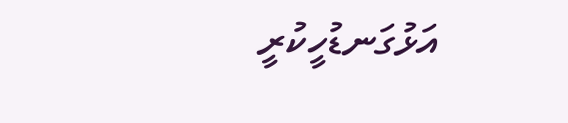އަޅުގަނޑުހީކުރީ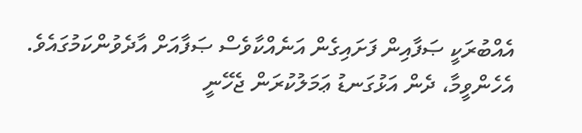އެއްބުރަކީ ޞަފާއިން ފަށައިގެން އަނެއްކާވެސް ޞަފާއަށް އާދެވުންކަމުގައެވެ. އެހެންވީމާ، ދެން އަޅުގަނޑު ޢަމަލުކުރަން ޖެހޭނީ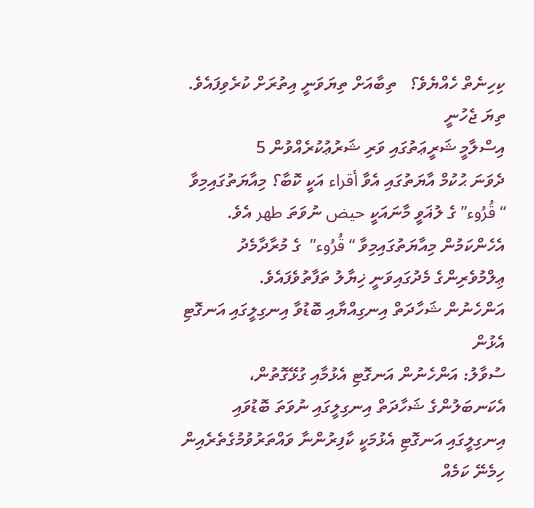ކިހިނެތް ހެއްޔެވެ؟   ތިބާއަށް ތިޔަވަނީ އިތުރަށް ކުރެވިފައެވެ. ތިޔަ ޖެހުނީ
އިސްލާމީ ޝަރީޢަތުގައި ވަރި ޝަރުޢުކުރެއްވުން 5
ދެވަނަ ޙުކުމް އާޔަތުގައި އެވާ أقراء އަކީ ކޮބާ؟ މިއާޔަތުގައިމިވާ “قُرُوء” ގެ ލުޣަވީ މާނައަކީ حيض ނުވަތަ طهر އެވެ. އެހެންކަމުން މިއާޔަތުގައިމިވާ “قُرُوء”  ގެ މުރާދާމެދު ޢިލްމުވެރިންގެ މެދުގައިވަނީ ޚިޔާލު ތަފާތުވެފައެވެ.
އަންހެނުން ޝަހާދަތް އިނގިއްޔާއި ބޮޑުވާ އިނގިލީގައި އަނގޮޓި އެޅުން
ސުވާލު: އަންހެނުން އަނގޮޓި އެޅުމާއި ގުޅޭގޮތުން، އެކަނބަލުންގެ ޝަހާދަތް އިނގިލީގައި ނުވަތަ ބޮޑުވައި އިނގިލީގައި އަނގޮޓި އެޅުމަކީ ކާފިރުންނާ ވައްތަރުވުމުގެތެރެއިން ހިމެނޭ ކަމެއް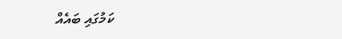ކަމުގައި ބައެއް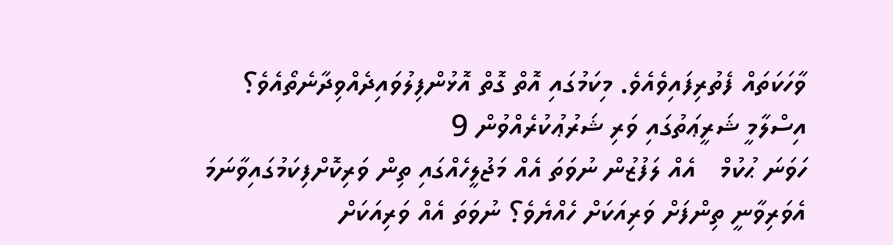ވާހަކަތައް ފެތުރިފައިވެއެވެ. މިކަމުގައި އޮތް ގޮތް އޮޅުންފިލުވައިދެއްވިދާނެތޯއެވެ؟
އިސްލާމީ ޝަރީޢަތުގައި ވަރި ޝަރުޢުކުރެއްވުން 9
ހަވަނަ ޙުކުމް   އެއް ލަފުޒުން ނުވަތަ އެއް މަޖުލީހެއްގައި ތިން ވަރިކޮށްފިކަމުގައިވާނަމަ އެވަރިވާނީ ތިންފަށް ވަރިއަކަށް ހެއްޔެވެ؟ ނުވަތަ އެއް ވަރިއަކަށް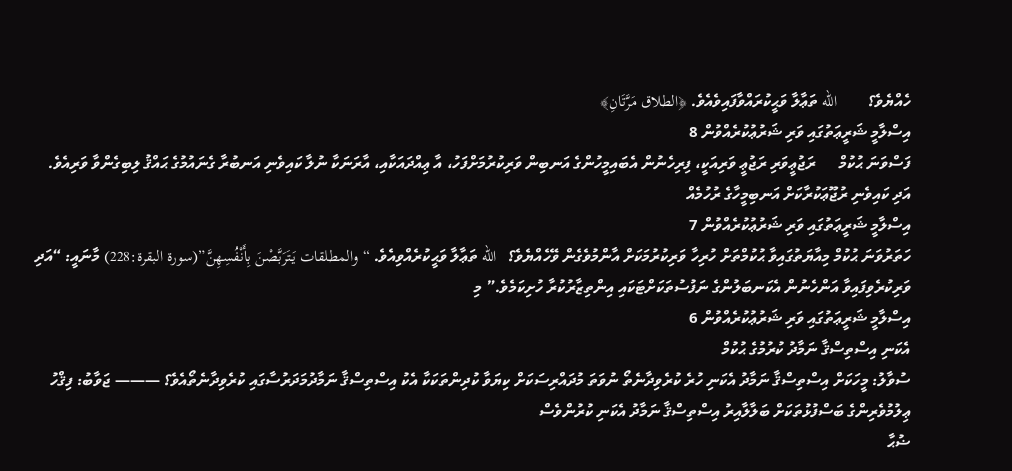ހެއްޔެވެ؟        الله ތަޢާލާ ވަޙީކުރައްވާފައިވެއެވެ. ﴿الطلاق مَرَّتَانِ﴾
އިސްލާމީ ޝަރީޢަތުގައި ވަރި ޝަރުޢުކުރެއްވުން 8
ފަސްވަނަ ޙުކުމް      ރަޖުޢީވަރި ރަޖުޢީ ވަރިއަކީ، ފިރިހެނުން އެބައިމީހުންގެ އަނބިން ވަރިކުރުމަށްފަހު، އާ ޢިއްދައަކާއި، އާރަނަކާ ނުލާ ކައިވެނި އަނބުރާ ގެނައުމުގެ ޙައްޤު ލިބިގެންވާ ވަރިއެވެ. އަދި ކައިވެނި ރުޖޫޢަކުރާކަށް އަނބިމީހާގެ ރުހުމެއް
އިސްލާމީ ޝަރީޢަތުގައި ވަރި ޝަރުޢުކުރެއްވުން 7
ހަތަރުވަނަ ޙުކުމް މިއާޔަތުގައިވާ ޙުކުމްތަށް ހުރިހާ ވަރިކުރުމަކަށް އާންމުވެގެން ވޭހެއްޔެވެ؟   الله ތަޢާލާ ވަޙީކުރެއްވިއެވެ. “والمطلقات يَتَرَبَّصْنَ بِأَنْفُسِهِنَّ”(سورة البقرة:228) މާނައީ: “އަދި ވަރިކުރެވިފައިވާ އަންހެނުން އެކަނބަލުންގެ ނަފުސުތަކަށްޓަކައި އިންތިޒާރުކުރާ ހުށިކަމެވެ.” މި
އިސްލާމީ ޝަރީޢަތުގައި ވަރި ޝަރުޢުކުރެއްވުން 6
އެކަނި އިސްތިސްޤާ ނަމާދު ކުރުމުގެ ޙުކުމް
ސުވާލު: މީހަކަށް އިސްތިސްޤާ ނަމާދު އެކަނި ހުރެ ކުރެވިދާނެތޯ ނުވަތަ މުދައްރިސަކަށް ކިޔަވާ ކުދިންތަކަކާ އެކު އިސްތިސްޤާ ނަމާދުމަދަރުސާގައި ކުރެވިދާނެތޯއެވެ؟ ——— ޖަވާބު: ފިޤްހު ޢިލުމުވެރިންގެ ބަސްފުޅުތަކަށް ބަލާލާއިރު އިސްތިސްޤާ ނަމާދު އެކަނި ކުރުންވެސް
ޟުޙާ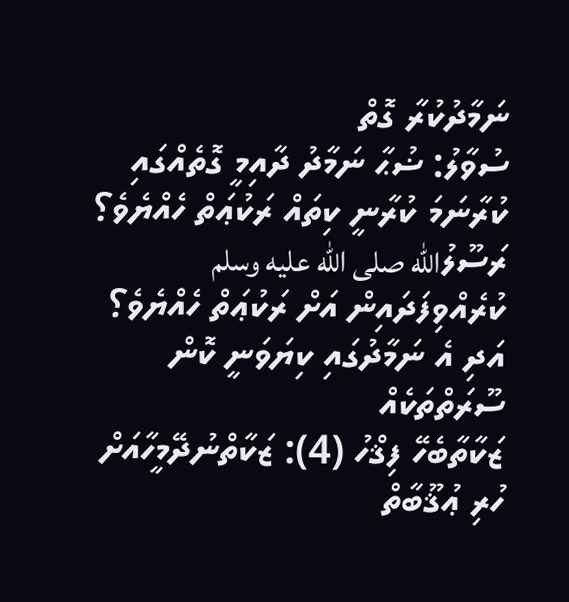ނަމާދުކުރާ ގޮތް
ސުވާލު: ޟުޙާ ނަމާދު ދާއިމީ ގޮތެއްގައި ކުރާނަމަ ކުރާނީ ކިތައް ރަކުޢަތް ހެއްޔެވެ؟ ރަސޫލުالله صلى الله عليه وسلم ކުރެއްވިފަދައިން އަށް ރަކުޢަތް ހެއްޔެވެ؟ އަދި އެ ނަމާދުގައި ކިޔަވަނީ ކޮން ސޫރަތްތަކެއް
ޒަކާތާބެހޭ ފިޤްހު (4): ޒަކާތްނުދޭމީހާއަށް ހުރި ޢުޤޫބާތް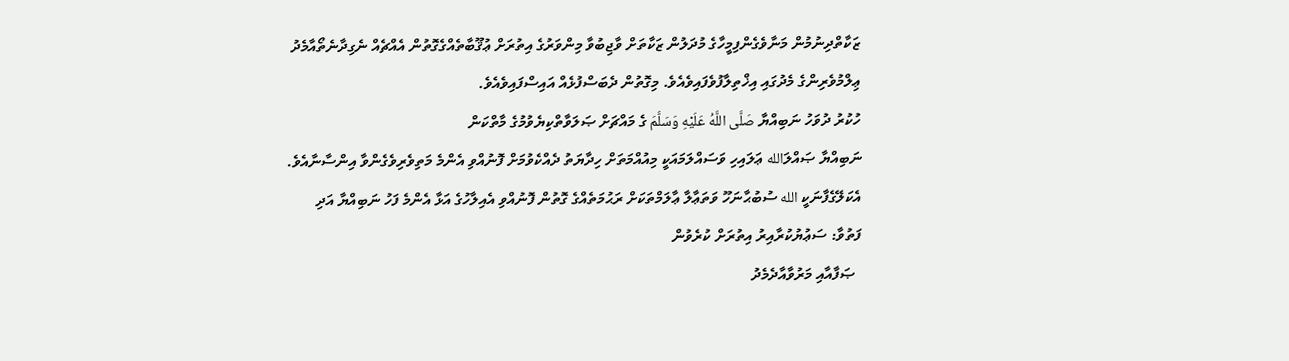ޒަކާތްދިނުމުން މަނާވެގެންފިމީހާގެ މުދަލުން ޒަކާތަށް ވާޖިބުވާ މިންވަރުގެ އިތުރަށް ޢުޤޫބާތެއްގެގޮތުން އެއްޗެއް ނެގިދާނެތޯއާމެދު ޢިލްމުވެރިންގެ މެދުގައި އިޚްތިލާފުވެފައިވެއެވެ. މިގޮތުން ދެބަސްފުޅެއް އައިސްފައިވެއެވެ.
ހުކުރު ދުވަހު ނަބިއްޔާ صَلَّى اللَّهُ عَلَيْهِ وَسَلَّمَ ގެ މައްޗަށް ޞަލަވާތްކިޔެވުމުގެ މާތްކަން
ނަބިއްޔާ ޞައްލަالله ޢަލައިހި ވަސައްލަމައަކީ މިއުއްމަތަށް ހިދާޔަތު ދެއްކެވުމަށް ފޮނުއްވި އެންމެ މަތިވެރިވެގެންވާ އިންސާނާއެވެ. އެކަލޭގެފާނަކީ الله ސުބުޙާނަހޫ ވަތަޢާލާ ޢާލަމްތަކަށް ރަޙުމަތެއްގެ ގޮތުން ފޮނުއްވި އެއިލާހުގެ އަޅާ އެންމެ ފަހު ނަބިއްޔާ އަދި
ފަތުވާ: ސަޢުޔުކުރާއިރު އިތުރަށް ކުރެވުން
  ޞަފާއާއި މަރުވާއާދެމެދު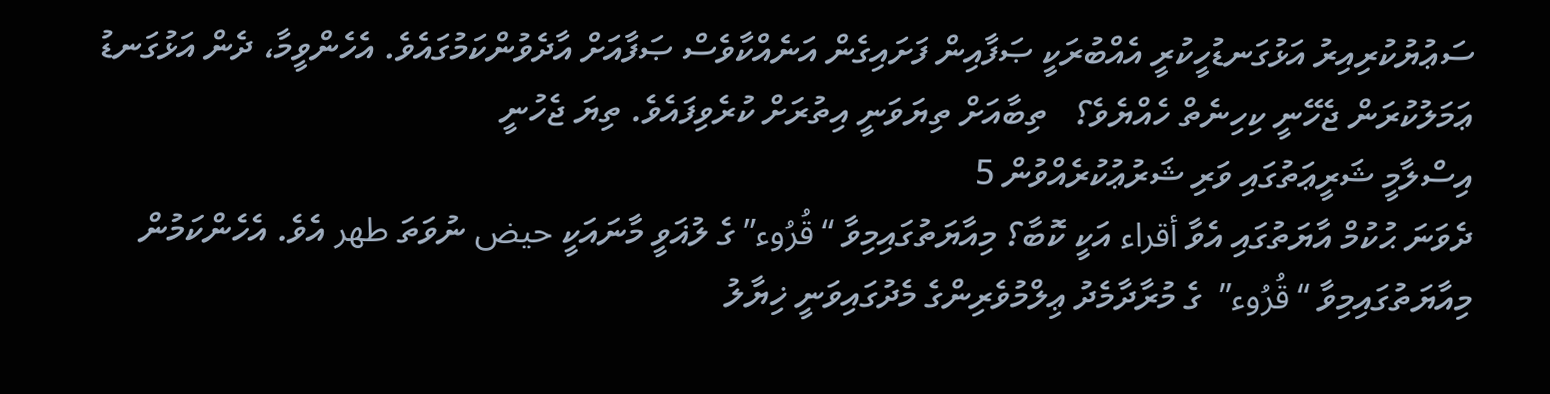ސަޢުޔުކުރިއިރު އަޅުގަނޑުހީކުރީ އެއްބުރަކީ ޞަފާއިން ފަށައިގެން އަނެއްކާވެސް ޞަފާއަށް އާދެވުންކަމުގައެވެ. އެހެންވީމާ، ދެން އަޅުގަނޑު ޢަމަލުކުރަން ޖެހޭނީ ކިހިނެތް ހެއްޔެވެ؟   ތިބާއަށް ތިޔަވަނީ އިތުރަށް ކުރެވިފައެވެ. ތިޔަ ޖެހުނީ
އިސްލާމީ ޝަރީޢަތުގައި ވަރި ޝަރުޢުކުރެއްވުން 5
ދެވަނަ ޙުކުމް އާޔަތުގައި އެވާ أقراء އަކީ ކޮބާ؟ މިއާޔަތުގައިމިވާ “قُرُوء” ގެ ލުޣަވީ މާނައަކީ حيض ނުވަތަ طهر އެވެ. އެހެންކަމުން މިއާޔަތުގައިމިވާ “قُرُوء”  ގެ މުރާދާމެދު ޢިލްމުވެރިންގެ މެދުގައިވަނީ ޚިޔާލު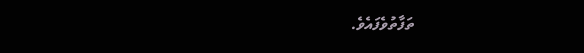ތަފާތުވެފައެވެ.